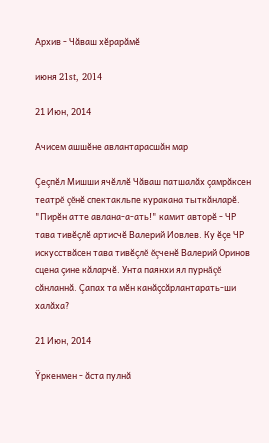Архив - Чăваш хĕрарăмĕ

июня 21st, 2014

21 Июн, 2014

Ачисем ашшĕне авлантарасшăн мар

Çеçпĕл Мишши ячĕллĕ Чăваш патшалăх çамрăксен театрĕ çĕнĕ спектакльпе куракана тыткăнларĕ. "Пирĕн атте авлана-а-ать!" камит авторĕ - ЧР тава тивĕçлĕ артисчĕ Валерий Иовлев. Ку ĕçе ЧР искусствăсен тава тивĕçлĕ ĕçченĕ Валерий Оринов сцена çине кăларчĕ. Унта паянхи ял пурнăçĕ сăнланнă. Çапах та мĕн канăçсăрлантарать-ши халăха?

21 Июн, 2014

Ÿркенмен - ăста пулнă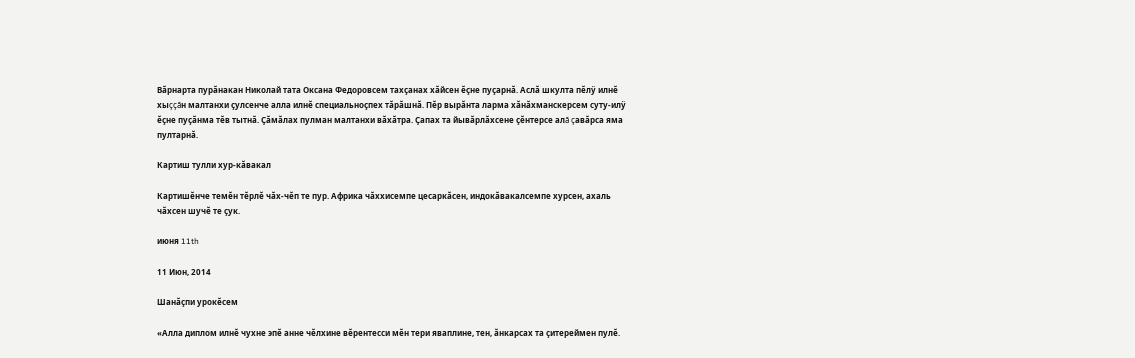Вăрнарта пурăнакан Николай тата Оксана Федоровсем тахçанах хăйсен ĕçне пуçарнă. Аслă шкулта пĕлÿ илнĕ хыççăн малтанхи çулсенче алла илнĕ специальноçпех тăрăшнă. Пĕр вырăнта ларма хăнăхманскерсем суту-илÿ ĕçне пуçăнма тĕв тытнă. Çăмăлах пулман малтанхи вăхăтра. Çапах та йывăрлăхсене çĕнтерсе алă çавăрса яма пултарнă.

Картиш тулли хур-кăвакал

Картишĕнче темĕн тĕрлĕ чăх-чĕп те пур. Африка чăххисемпе цесаркăсен, индокăвакалсемпе хурсен, ахаль чăхсен шучĕ те çук.

июня 11th

11 Июн, 2014

Шанăçпи урокĕсем

«Алла диплом илнĕ чухне эпĕ анне чĕлхине вĕрентесси мĕн тери яваплине, тен, ăнкарсах та çитереймен пулĕ.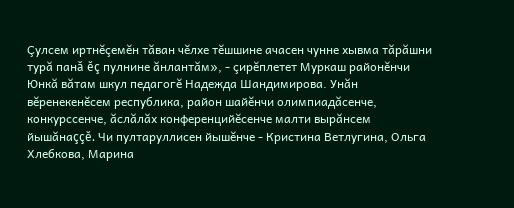Çулсем иртнĕçемĕн тăван чĕлхе тĕшшине ачасен чунне хывма тăрăшни турă панă ĕç пулнине ăнлантăм», - çирĕплетет Муркаш районĕнчи Юнкă вăтам шкул педагогĕ Надежда Шандимирова. Унăн вĕренекенĕсем республика, район шайĕнчи олимпиадăсенче, конкурссенче, ăслăлăх конференцийĕсенче малти вырăнсем йышăнаççĕ. Чи пултаруллисен йышĕнче - Кристина Ветлугина, Ольга Хлебкова, Марина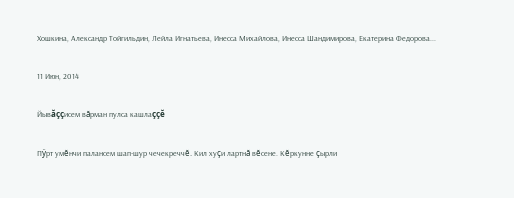Хошкина, Александр Тойгильдин, Лейла Игнатьева, Инесса Михайлова, Инесса Шандимирова, Екатерина Федорова...

11 Июн, 2014

Йывăççисем вăрман пулса кашлаççĕ

Пÿрт умĕнчи палансем шап-шур чечекреччĕ. Кил хуçи лартнă вĕсене. Кĕркунне çырли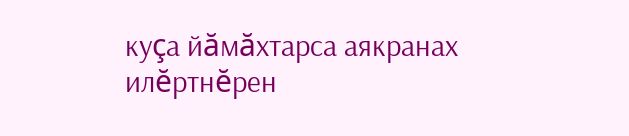куçа йăмăхтарса аякранах илĕртнĕрен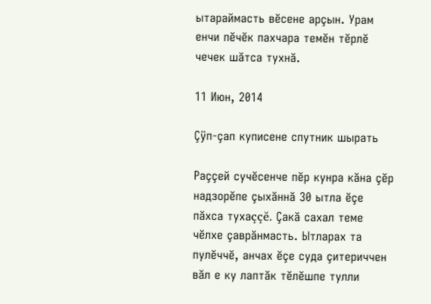ытараймасть вĕсене арçын. Урам енчи пĕчĕк пахчара темĕн тĕрлĕ чечек шăтса тухнă.

11 Июн, 2014

Çÿп-çап куписене спутник шырать

Раççей сучĕсенче пĕр кунра кăна çĕр надзорĕпе çыхăннă 30 ытла ĕçе пăхса тухаççĕ. Çакă сахал теме чĕлхе çаврăнмасть. Ытларах та пулĕччĕ, анчах ĕçе суда çитериччен вăл е ку лаптăк тĕлĕшпе тулли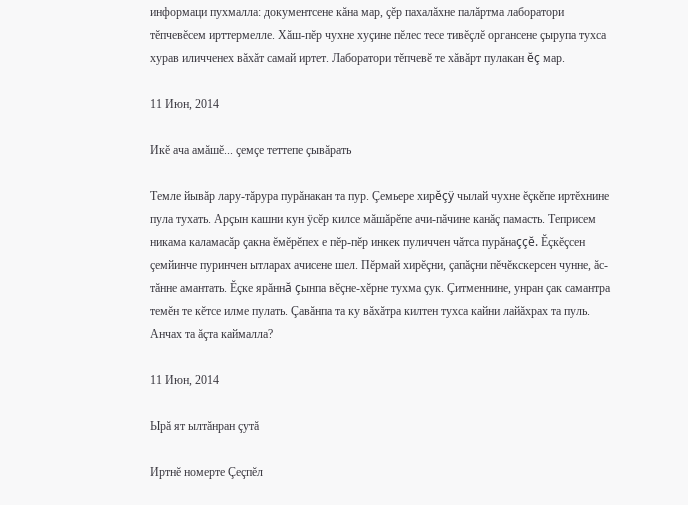информаци пухмалла: документсене кăна мар, çĕр пахалăхне палăртма лаборатори тĕпчевĕсем ирттермелле. Хăш-пĕр чухне хуçине пĕлес тесе тивĕçлĕ органсене çырупа тухса хурав иличченех вăхăт самай иртет. Лаборатори тĕпчевĕ те хăвăрт пулакан ĕç мар.

11 Июн, 2014

Икĕ ача амăшĕ... çемçе теттепе çывăрать

Темле йывăр лару-тăрура пурăнакан та пур. Çемьере хирĕçÿ чылай чухне ĕçкĕпе иртĕхнине пула тухать. Арçын кашни кун ÿсĕр килсе мăшăрĕпе ачи-пăчине канăç памасть. Теприсем никама каламасăр çакна ĕмĕрĕпех е пĕр-пĕр инкек пуличчен чăтса пурăнаççĕ. Ĕçкĕçсен çемйинче пуринчен ытларах ачисене шел. Пĕрмай хирĕçни, çапăçни пĕчĕкскерсен чунне, ăс-тăнне амантать. Ĕçке ярăннă çынпа вĕçне-хĕрне тухма çук. Çитменнине, унран çак самантра темĕн те кĕтсе илме пулать. Çавăнпа та ку вăхăтра килтен тухса кайни лайăхрах та пуль. Анчах та ăçта каймалла?

11 Июн, 2014

Ырă ят ылтăнран çутă

Иртнĕ номерте Çеçпĕл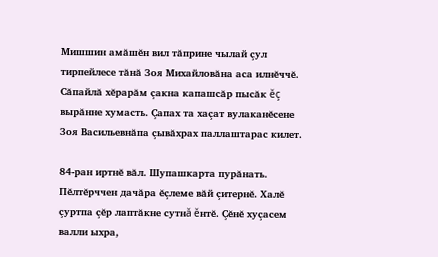Мишшин амăшĕн вил тăприне чылай çул тирпейлесе тăнă Зоя Михайловăна аса илнĕччĕ. Сăпайлă хĕрарăм çакна капашсăр пысăк ĕç вырăнне хумасть. Çапах та хаçат вулаканĕсене Зоя Васильевнăпа çывăхрах паллаштарас килет.

84-ран иртнĕ вăл. Шупашкарта пурăнать. Пĕлтĕрччен дачăра ĕçлеме вăй çитернĕ. Халĕ çуртпа çĕр лаптăкне сутнă ĕнтĕ. Çĕнĕ хуçасем валли ыхра,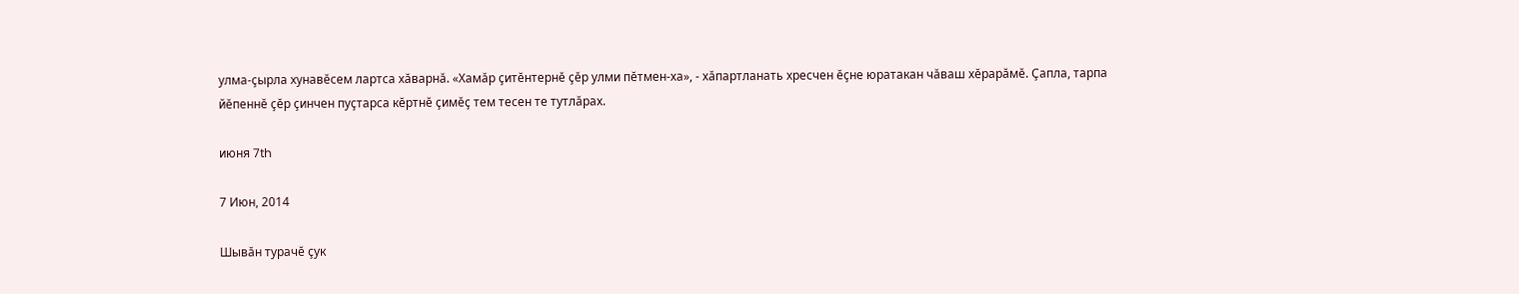улма-çырла хунавĕсем лартса хăварнă. «Хамăр çитĕнтернĕ çĕр улми пĕтмен-ха», - хăпартланать хресчен ĕçне юратакан чăваш хĕрарăмĕ. Çапла, тарпа йĕпеннĕ çĕр çинчен пуçтарса кĕртнĕ çимĕç тем тесен те тутлăрах.

июня 7th

7 Июн, 2014

Шывăн турачĕ çук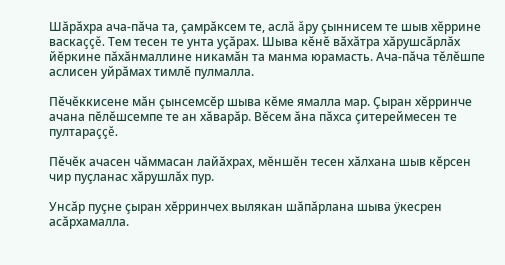Шăрăхра ача-пăча та, çамрăксем те, аслă ăру çыннисем те шыв хĕррине васкаççĕ. Тем тесен те унта уçăрах. Шыва кĕнĕ вăхăтра хăрушсăрлăх йĕркине пăхăнмаллине никамăн та манма юрамасть. Ача-пăча тĕлĕшпе аслисен уйрăмах тимлĕ пулмалла.

Пĕчĕккисене мăн çынсемсĕр шыва кĕме ямалла мар. Çыран хĕрринче ачана пĕлĕшсемпе те ан хăварăр. Вĕсем ăна пăхса çитереймесен те пултараççĕ.

Пĕчĕк ачасен чăммасан лайăхрах, мĕншĕн тесен хăлхана шыв кĕрсен чир пуçланас хăрушлăх пур.

Унсăр пуçне çыран хĕрринчех вылякан шăпăрлана шыва ÿкесрен асăрхамалла.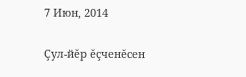7 Июн, 2014

Çул-йĕр ĕçченĕсен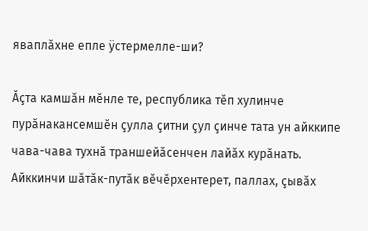яваплăхне епле ÿстермелле-ши?

Ăçта камшăн мĕнле те, республика тĕп хулинче пурăнакансемшĕн çулла çитни çул çинче тата ун айккипе чава-чава тухнă траншейăсенчен лайăх курăнать. Айккинчи шăтăк-путăк вĕчĕрхентерет, паллах, çывăх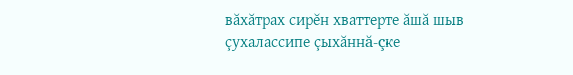вăхăтрах сирĕн хваттерте ăшă шыв çухалассипе çыхăннă-çке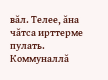вăл. Телее, ăна чăтса ирттерме пулать. Коммуналлă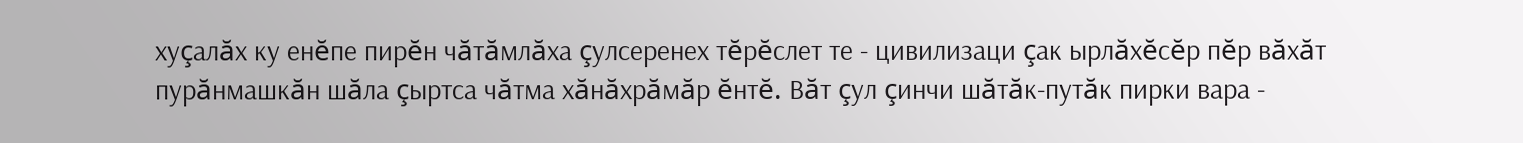хуçалăх ку енĕпе пирĕн чăтăмлăха çулсеренех тĕрĕслет те - цивилизаци çак ырлăхĕсĕр пĕр вăхăт пурăнмашкăн шăла çыртса чăтма хăнăхрăмăр ĕнтĕ. Вăт çул çинчи шăтăк-путăк пирки вара -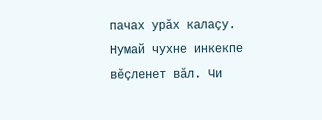пачах урăх калаçу. Нумай чухне инкекпе вĕçленет вăл. Чи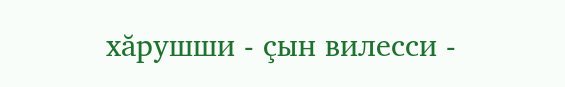хăрушши - çын вилесси -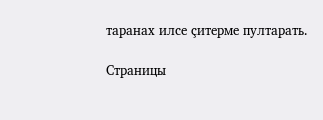таранах илсе çитерме пултарать.

Страницы